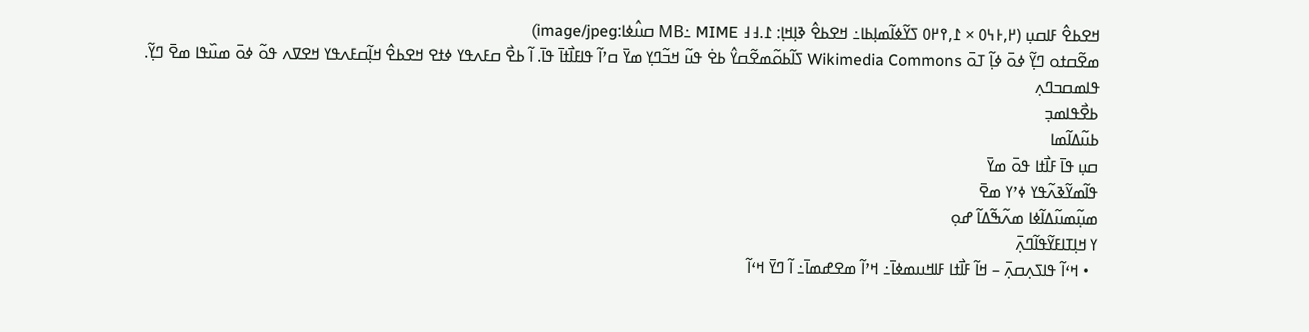ߞߐߕߐ߮ ߓߊߛߎ߲ (߂,߅߆߀ × ߁,߉߂߀ ߖߌ߬ߦߊ߬ߘߊ߲ߕߊ߸ ߞߐߕߐ߮ ߢߊ߲ߞߊ߲: ߁.߃߃ MB߸ MIME ߛߎ߮ߦߊ:image/jpeg)
ߘߐ߬ߛߙߋ ߣߌ߲߬ ߦߋ߫ ߦߊ߲߬ ߠߋ߫ Wikimedia Commons ߖߊ߬ߕߋ߬ߘߐ߬ߛߌ߮ ߕߐ߭ ߟߎ߬ ߞߏ߬ߣߌ߲ ߘߌ߫ ߛߴߊ߬ ߟߊߓߊ߯ߙߊ߫ ߟߊ߫. ߊ߬ ߕߐ߯ ߛߓߍߟߌ ߦߙߐ ߞߐߕߐ߮ ߞߊ߲߬ߛߓߍߟߌ ߞߐߜߍ ߟߋ߬ ߦߋ߫ ߘߎ߰ߟߊ ߘߐ߫ ߣߌ߲߬.
ߟߊߘߛߏߣߍ߲
ߕߐ߯ߟߊߘߏ߲
ߕߎ߬ߡߊ߬ߘߊ
ߛߎ߲ ߟߊ߫ ߓߊ߯ߙߊ ߟߋ߫ ߘߌ߫
ߟߊ߬ߘߌ߬ߢߍ߬ߟߌ ߦߴߌ ߘߐ߫
ߘߎ߲߬ߘߎ߬ߡߊ߬ߦߊ ߘߍ߬ߒ߬ߡߊ߬ ߝߋ߲
ߌ ߞߊ߲ߠߊߓߌ߬ߟߊ߬ߣߍ߲߫
  • ߞߵߊ߬ ߟߊߖߍ߲ߛߍ߲߫ – ߞߊ߬ ߓߊ߯ߙߊ ߓߊߞߎߘߦߊ߫߸ ߞߴߊ߬ ߘߐߝߘߊ߫߸ ߊ߬ ߣߌ߫ ߞߵߊ߬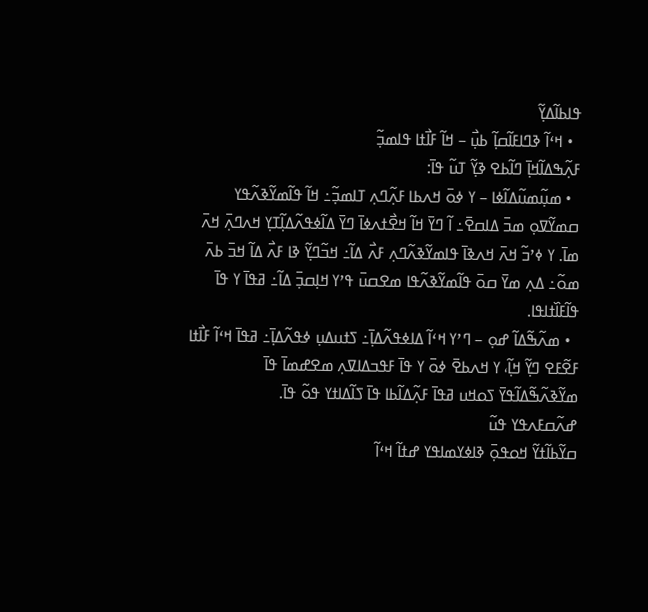ߟߊߕߊ߬ߡߌ߲߬
  • ߞߵߊ߬ ߢߣߊߓߊ߬ߛߊ߲߬ ߕߎ߲߯ – ߞߊ߬ ߓߊ߯ߙߊ ߟߊߘߏ߲߬
ߓߍ߲߬ߒߡߊ߬ߞߊ߲߫ ߣߊ߬ߕߐ ߢߌ߲߬ ߠߎ߬ ߟߊ߫:
  • ߘߎ߲߬ߘߎ߬ߡߊ߬ߦߊ – ߌ ߦߋ߫ ߞߍߕߊ ߓߍ߲߬ߣߍ߲ ߠߊߘߏ߲߬߸ ߞߊ߬ ߟߊ߬ߘߌ߬ߢߍ߬ߟߌ ߛߘߌ߬ߜߋ߲ ߘߏ߫ ߡߊߛߐ߫߸ ߊ߬ ߣߌ߫ ߞߊ߬ ߞߐ߯ߙߍߦߊ߫ ߣߌ߫ ߡߊ߬ߦߟߍ߬ߡߊ߲߬ߠߌ߲ ߞߍߣߍ߲߫ ߞߍ߫ ߘߊ߫. ߌ ߦߴߏ߬ ߞߍ߫ ߞߍߢߊ߫ ߟߊߘߌ߬ߢߍ߬ߣߍ߲ ߓߍ߯ ߡߊ߬߸ ߞߏ߬ߣߌ߲߬ ߢߊ ߓߍ߯ ߡߊ߬ ߞߏ߫ ߕߍ߫ ߘߋ߬߸ ߡߍ߲ ߘߌ߫ ߛߋ߫ ߟߊ߬ߘߌ߬ߢߍ߬ߟߊ ߘߐߛߎ߫ ߟߴߌ ߞߊ߲ߛߏ߲߫ ߡߊ߬߸ ߥߟߊ߫ ߌ ߟߊ߫ ߟߊ߬ߓߊ߰ߙߊߟߊ.
  • ߘߍ߬ߒ߬ߡߊ߬ ߝߋ߲ – ߣߴߌ ߞߵߊ߬ ߡߊߦߟߍ߬ߡߊ߲߫߸ ߖߙߎߡߎ߲ ߦߟߍ߬ߡߊ߲߫߸ ߥߟߊ߫ ߞߵߊ߬ ߓߊ߯ߙߊ ߓߐ߬ߓߐ ߣߌ߲߬ ߞߊ߲߬، ߌ ߞߍߕߐ߫ ߦߋ߫ ߌ ߟߊ߫ ߓߟߏߡߊߜߍ߲ ߘߐߝߘߊ߫ ߟߊ߫ ߘߌ߬ߢߍ߬ߒ߬ߡߊ߬ߟߌ߫ ߖߋߞߎ ߥߟߊ߫ ߓߍ߲߬ߡߊ߬ߕߊ ߟߊ߫ ߖߊ߬ߡߊߙߌ ߟߋ߬ ߟߊ߫.
ߝߍ߬ߛߓߍߟߌ ߟߎ߬
ߛߌ߬ߕߊ߬ߙߌ߬ ߞߋߟߋ߲߫ ߢߊߦߌߘߊߟߌ ߝߙߊ߬ ߞߵߊ߬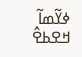ߦߌ߬ߘߊ߬ ߞߐߕߐ߮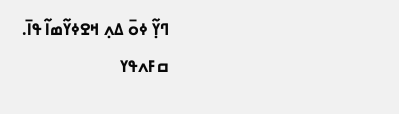ߣߌ߲߬ ߦߋ߫ ߡߍ߲ ߞߐߦߌ߬ߘߊ߬ ߟߊ߫.
ߛߓߍߟߌ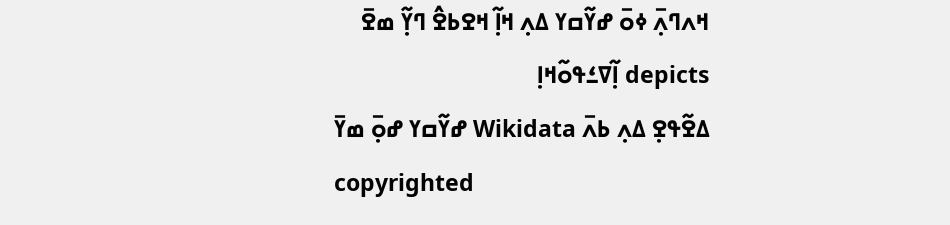ߞߍߣߍ߲߫ ߦߋ߫ ߝߌ߬ߛߌ ߡߍ߲ ߞߊ߲߬ ߞߐߕߐ߮ ߣߌ߲߬ ߘߐ߫
depicts ߊ߲߬ߜߑߟߋ߬ߞߊ߲
ߡߐ߬ߟߐ߲ ߡߍ߲ ߕߍ߫ Wikidata ߝߌ߬ߛߌ ߝߋ߲߫ ߘߌ߫
copyrighted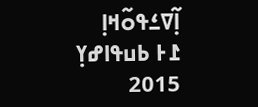ߊ߲߬ߜߑߟߋ߬ߞߊ߲
߁߅ ߕߎߟߊߝߌ߲ 2015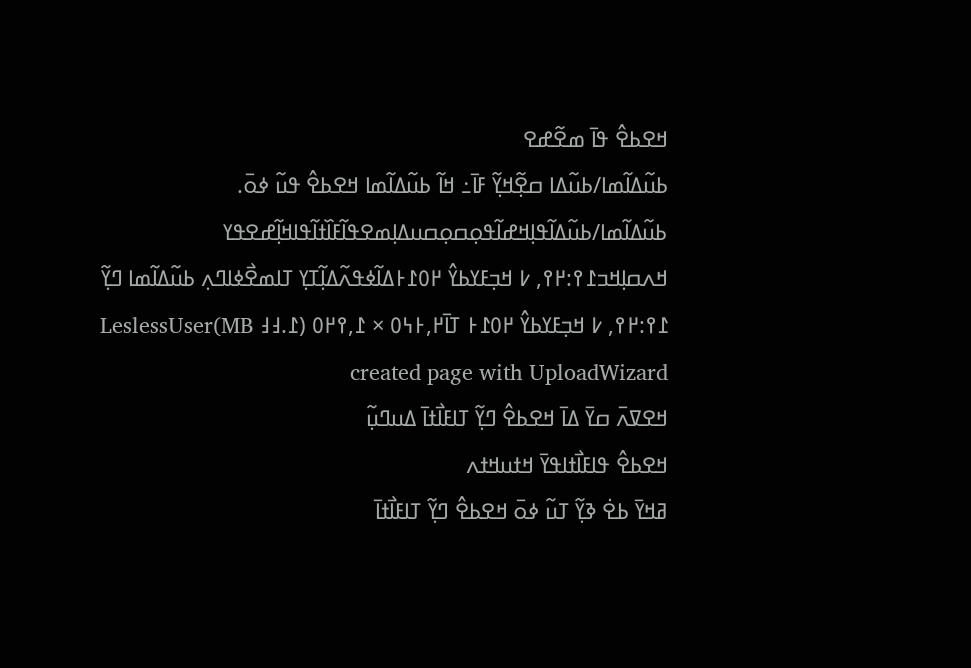ߞߐߕߐ߮ ߟߊ߫ ߘߐ߬ߝߐ
ߕߎ߬ߡߊ߬ߘߊ/ߕߎ߬ߡߊ ߛߐ߲߬ߞߌ߲߬ ߓߊ߫߸ ߞߊ߬ ߕߎ߬ߡߊ߬ߘߊ ߞߐߕߐ߮ ߟߎ߬ ߦߋ߫.
ߕߎ߬ߡߊ߬ߘߊ/ߕߎ߬ߡߊ߬ߟߊ߲ߞߝߊ߬ߟߋ߲ߛߋ߲ߛߎߡߊ߲ߘߐߟߊ߬ߓߊ߰ߙߊ߬ߟߊߞߊ߲߬ߝߐߟߌ
ߞߍߛߊ߲ߞߏ߁߉:߂߉, ߇ ߞߏ߲ߓߌߕߌ߮ ߂߀߁߅ߡߊ߬ߦߟߍ߬ߡߊ߲߬ߠߌ߲ ߠߊߘߐ߯ߦߊߣߍ߲ ߕߎ߬ߡߊ߬ߘߊ ߣߌ߲߬ ߁߉:߂߉, ߇ ߞߏ߲ߓߌߕߌ߮ ߂߀߁߅ ߠߊ߫߂,߅߆߀ × ߁,߉߂߀ (߁.߃߃ MB)LeslessUser created page with UploadWizard
ߞߐߜߍ߫ ߛߌ߫ ߡߊ߫ ߞߐߕߐ߮ ߣߌ߲߬ ߠߊߓߊ߯ߙߊ߫ ߡߎߣߎ߲߬
ߞߐߕߐ߮ ߟߊߓߊ߯ߙߊߟߌ߫ ߞߙߎߞߙߍ
ߥߞߌ߫ ߕߐ߭ ߢߌ߲߬ ߠߎ߬ ߦߋ߫ ߞߐߕߐ߮ ߣߌ߲߬ ߠߊߓߊ߯ߙߊ߫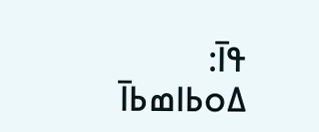ߟߊ߫:
ߡߋߕߊߘߕߊ߫